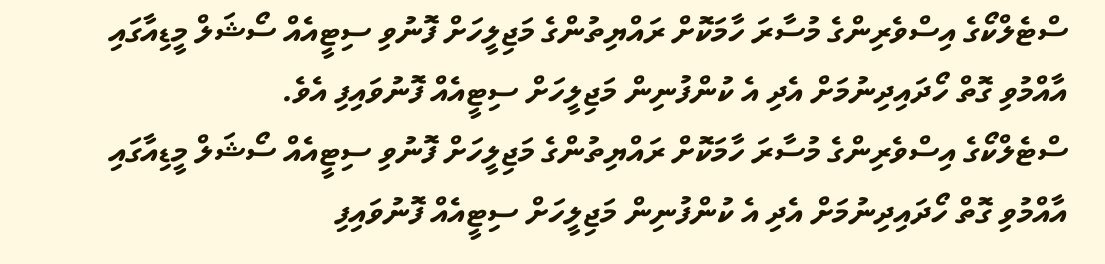ސްޓެލްކޯގެ އިސްވެރިންގެ މުސާރަ ހާމަކޮށް ރައްޔިތުންގެ މަޖިލީހަށް ފޮނުވި ސިޓީއެއް ސޯޝަލް މީޑިއާގައި އާއްމުވި ގޮތް ހޯދައިދިނުމަށް އެދި އެ ކުންފުނިން މަޖިލީހަށް ސިޓީއެއް ފޮނުވައިފި އެވެ.
ސްޓެލްކޯގެ އިސްވެރިންގެ މުސާރަ ހާމަކޮށް ރައްޔިތުންގެ މަޖިލީހަށް ފޮނުވި ސިޓީއެއް ސޯޝަލް މީޑިއާގައި އާއްމުވި ގޮތް ހޯދައިދިނުމަށް އެދި އެ ކުންފުނިން މަޖިލީހަށް ސިޓީއެއް ފޮނުވައިފި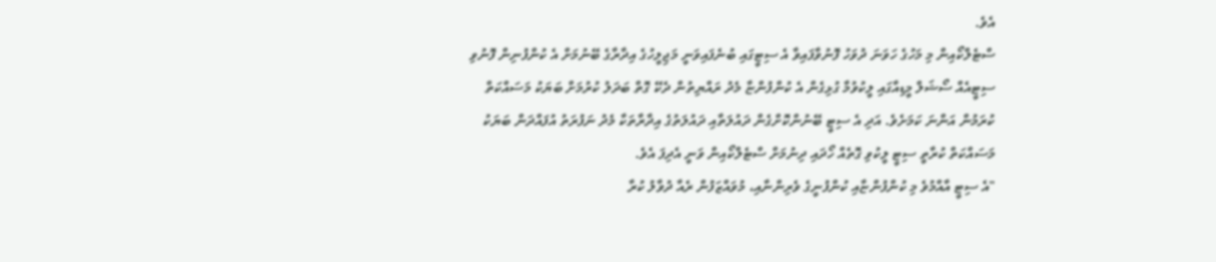އެވެ.
ސްޓެލްކޯއިން މި މަހުގެ ހަވަނަ ދުވަހު ފޮނުވާފައިވާ އެ ސިޓީގައި ބުނެފައިވަނީ މަޖިލީހުގެ އިދާރާގެ ބޭނުމަށް އެ ކުންފުނިން ފޮނުވި ސިޓީއެއް ސޯޝަލް މީޑިއާގައި ލީކުވުމާ ގުޅިގެން އެ ކުންފުންޏާ މެދު ރައްޔިތުން ދެކޭ ގޮތް ބަދަލު ކުރުމަށް ބަޔަކު މަސައްކަތް ކުރަމުން އަންނަ ކަމަށެވެ. އަދި އެ ސިޓީ ބޭނުންކޮށްގެން ދައުލަތާއި ދައުލަތުގެ އިދާރާތަކާ މެދު ނަފުރަތު އުފައްދަން ބަޔަކު މަސައްކަތް ކުރާތީ ސިޓީ ލީކުވި ގޮތެއް ހޯދައި ދިނުމަށް ސްޓެލްކޯއިން ވަނީ އެދިފަ އެވެ.
"އެ ސިޓީ އާއްމުވެ މި ކުންފުންޏާއި ކުންފުނީގެ ވެރިންނާއި، މުވައްޒަފުން ރެއާ ދުވާލު ކުރާ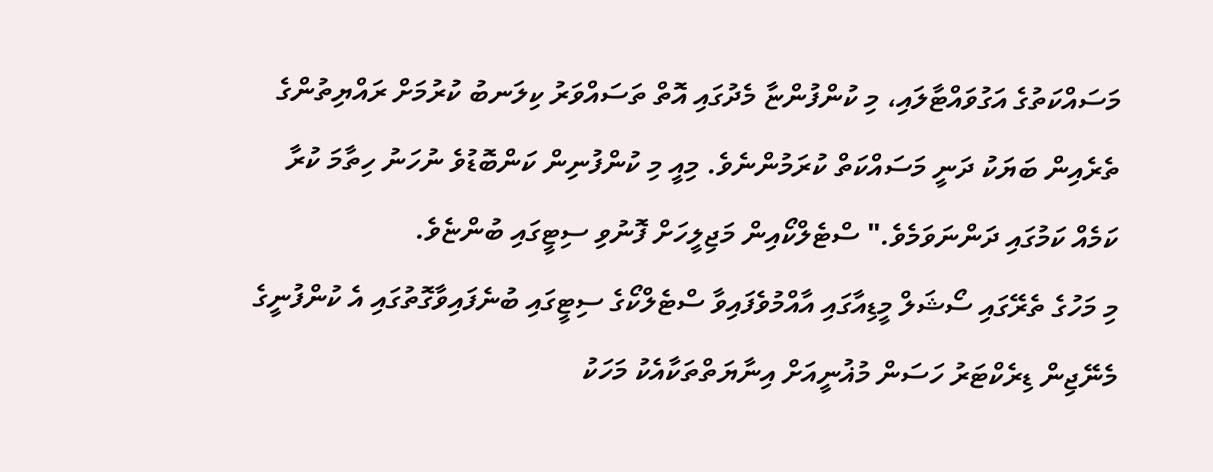މަސައްކަތުގެ އަގުވައްޓާލައި، މި ކުންފުންޏާ މެދުގައި އޮތް ތަސައްވަރު ކިލަނބު ކުރުމަށް ރައްޔިތުންގެ ތެރެއިން ބަޔަކު ދަނީ މަސައްކަތް ކުރަމުންނެވެ. މިއީ މި ކުންފުނިން ކަންބޮޑުވެ ނުހަނު ހިތާމަ ކުރާ ކަމެއް ކަމުގައި ދަންނަވަމެވެ." ސްޓެލްކޯއިން މަޖިލީހަށް ފޮނުވި ސިޓީގައި ބުންޏެވެ.
މި މަހުގެ ތެރޭގައި ސޯޝަލް މީޑިއާގައި އާއްމުވެފައިވާ ސްޓެލްކޯގެ ސިޓީގައި ބުނެފައިވާގޮތުގައި އެ ކުންފުނީގެ މެނޭޖިން ޑިރެކްޓަރު ހަސަން މުޣުނީއަށް އިނާޔަތްތަކާއެކު މަހަކު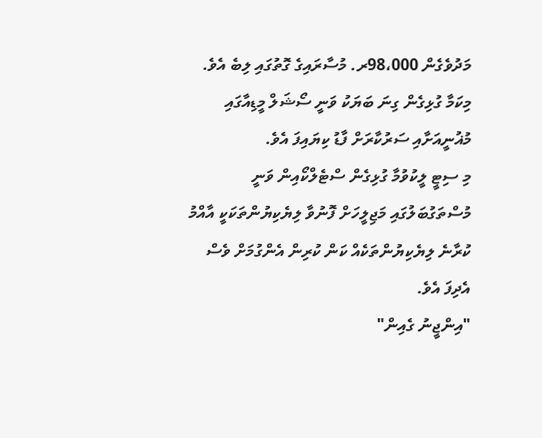މަދުވެގެން 98،000ރ. މުސާރައިގެ ގޮތުގައި ލިބެ އެވެ. މިކަމާ ގުޅިގެން ގިނަ ބަޔަކު ވަނީ ސޯޝަލް މީޑިއާގައި މުޣުނީއަށާއި ސަރުކާރަށް ފާޑު ކިޔައިފަ އެވެ.
މި ސިޓީ ލީކުވުމާ ގުޅިގެން ސްޓެލްކޯއިން ވަނީ މުސްތަގުބަލުގައި މަޖިލީހަށް ފޮނުވާ ލިޔެކިޔުންތަކަކީ އާއްމު ކުރާނެ ލިޔެކިޔުންތަކެއް ކަން ކުރިން އެންގުމަށް ވެސް އެދިފަ އެވެ.
"އިންޖީނު ގެއިން"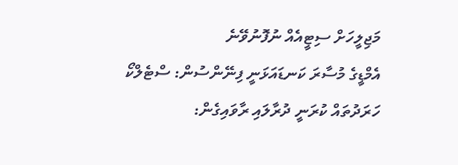މަޖިލީހަށް ސިޓީއެއް ނުފޮނުވޭނެ
އެމްޑީގެ މުސާރަ ކަނޑައަޅަނީ ފިނޭންސުން: ސްޓެލްކޯ
ހަރަދުތައް ކުރަނީ ދުރާލައި ރާވައިގެން: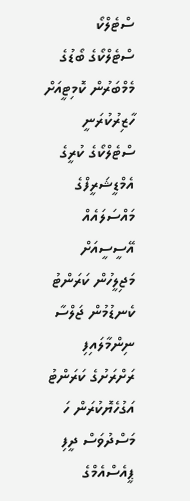ސްޓެލްކޯ
ސްޓެލްކޯގެ ބޯޑުގެ މެމްބަރުން ކޮމިޓީއަށް ހާޒިރުކުރަނީ
ސްޓެލްކޯގެ ކުރީގެ އެމްޑީޝަރީފްގެ މައްސަލައެއް އޭސީސީއަށް
މަޖިލީހުން ކަރަންޓު ކެނޑުމުން ޖަލްސާ ނިންމާލައިފި
ރަށްރަށުގެ ކަރަންޓު އަގުހެޔޮކުރަން ހަ މަސްދުވަސް ދީފި
ޕީއެސްއެމްގެ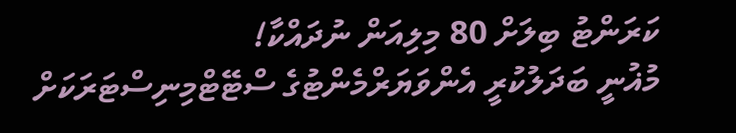ކަރަންޓު ބިލަށް 80 މިލިއަން ނުދައްކާ!
މުޣުނީ ބަދަލުކުރީ އެންވަޔަރްމެންޓުގެ ސްޓޭޓްމިނިސްޓަރަކަށް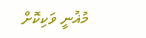މުޣުނީ ވަކިކޮށް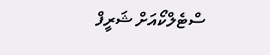ސްޓެލްކޯއަށް ޝަރީފް